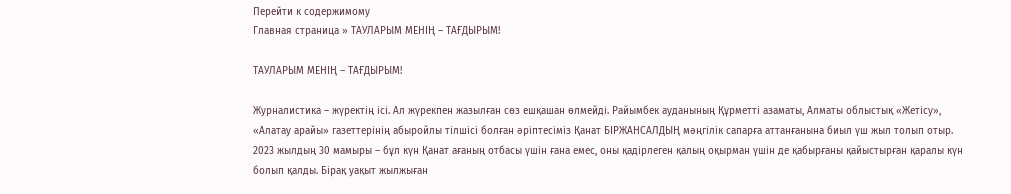Перейти к содержимому
Главная страница » ТАУЛАРЫМ МЕНІҢ – ТАҒДЫРЫМ!

ТАУЛАРЫМ МЕНІҢ – ТАҒДЫРЫМ!

Журналистика – жүректің ісі. Ал жүрекпен жазылған сөз ешқашан өлмейді. Райымбек ауданының Құрметті азаматы, Алматы облыстық «Жетісу», «Алатау арайы» газеттерінің абыройлы тілшісі болған әріптесіміз Қанат БІРЖАНСАЛДЫҢ мәңгілік сапарға аттанғанына биыл үш жыл толып отыр. 2023 жылдың 30 мамыры – бұл күн Қанат ағаның отбасы үшін ғана емес, оны қадірлеген қалың оқырман үшін де қабырғаны қайыстырған қаралы күн болып қалды. Бірақ уақыт жылжыған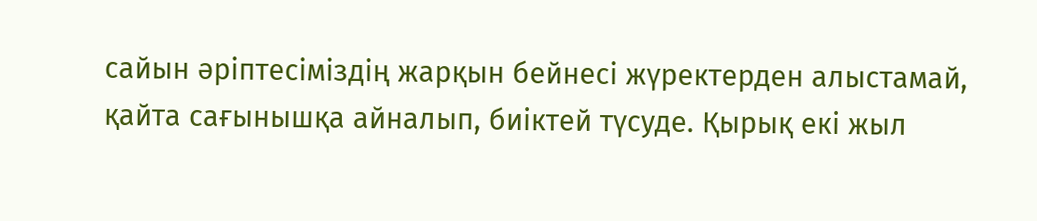сайын әріптесіміздің жарқын бейнесі жүректерден алыстамай, қайта сағынышқа айналып, биіктей түсуде. Қырық екі жыл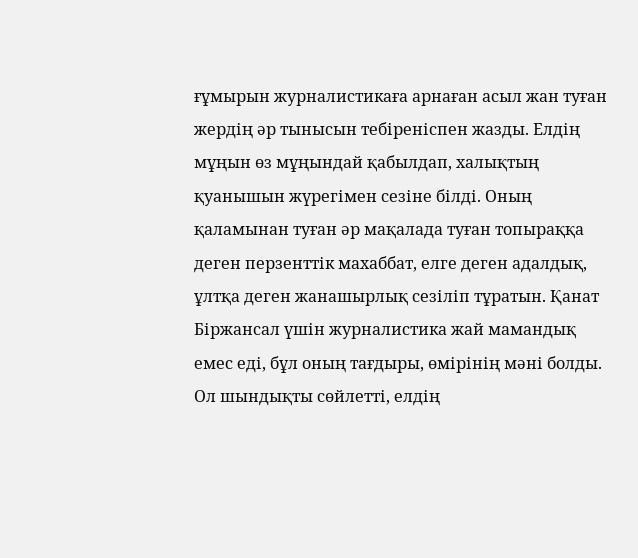ғұмырын журналистикаға арнаған асыл жан туған жердің әр тынысын тебіреніспен жазды. Елдің мұңын өз мұңындай қабылдап, халықтың қуанышын жүрегімен сезіне білді. Оның қаламынан туған әр мақалада туған топыраққа деген перзенттік махаббат, елге деген адалдық, ұлтқа деген жанашырлық сезіліп тұратын. Қанат Біржансал үшін журналистика жай мамандық емес еді, бұл оның тағдыры, өмірінің мәні болды. Ол шындықты сөйлетті, елдің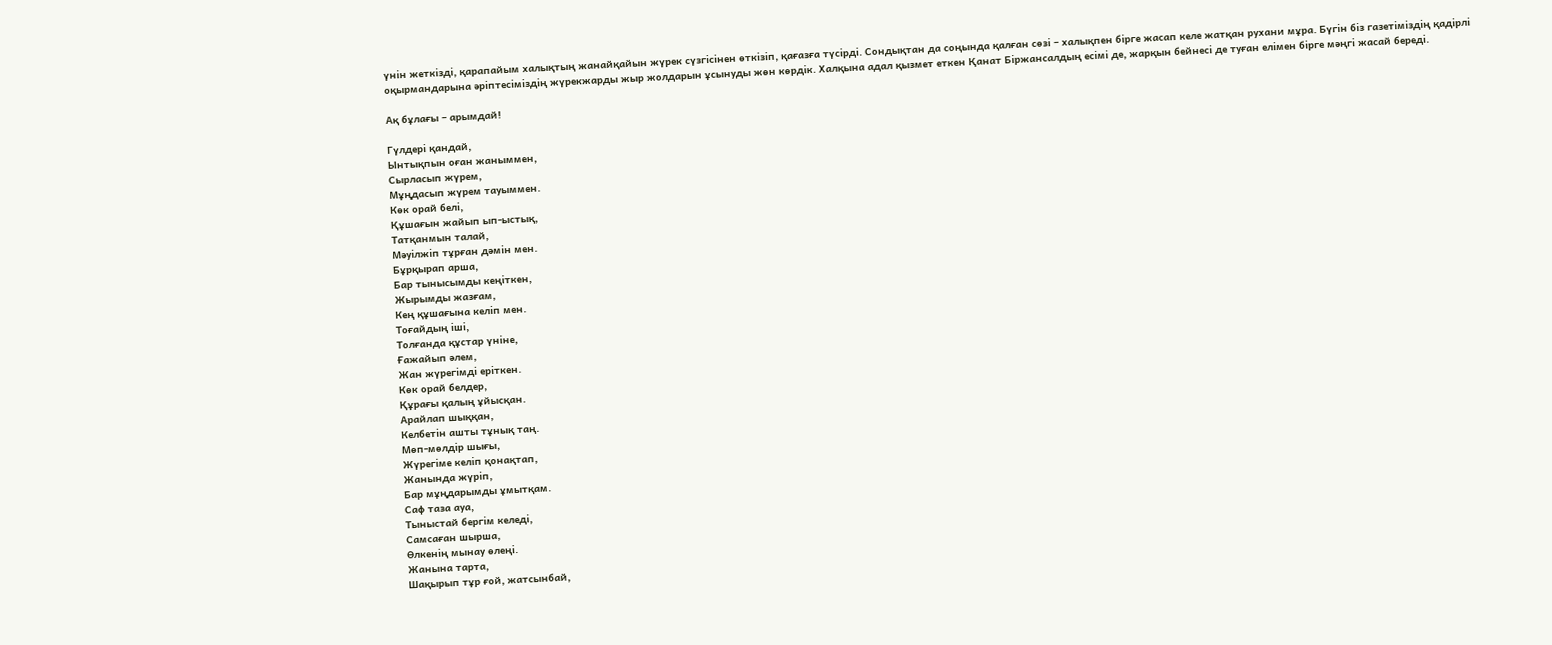үнін жеткізді, қарапайым халықтың жанайқайын жүрек сүзгісінен өткізіп, қағазға түсірді. Сондықтан да соңында қалған сөзі – халықпен бірге жасап келе жатқан рухани мұра. Бүгін біз газетіміздің қадірлі оқырмандарына әріптесіміздің жүрекжарды жыр жолдарын ұсынуды жөн көрдік. Халқына адал қызмет еткен Қанат Біржансалдың есімі де, жарқын бейнесі де туған елімен бірге мәңгі жасай береді.

Ақ бұлағы – арымдай!

Гүлдері қандай,
Ынтықпын оған жаныммен,
Сырласып жүрем,
Мұңдасып жүрем тауыммен.
Көк орай белі,
Құшағын жайып ып-ыстық,
Татқанмын талай,
Мәуілжіп тұрған дәмін мен.
Бұрқырап арша,
Бар тынысымды кеңіткен,
Жырымды жазғам,
Кең құшағына келіп мен.
Тоғайдың іші,
Толғанда құстар үніне,
Ғажайып әлем,
Жан жүрегімді еріткен.
Көк орай белдер,
Құрағы қалың ұйысқан.
Арайлап шыққан,
Келбетін ашты тұнық таң.
Мөп-мөлдір шығы,
Жүрегіме келіп қонақтап,
Жанында жүріп,
Бар мұңдарымды ұмытқам.
Саф таза ауа,
Тыныстай бергім келеді,
Самсаған шырша,
Өлкенің мынау өлеңі.
Жанына тарта,
Шақырып тұр ғой, жатсынбай,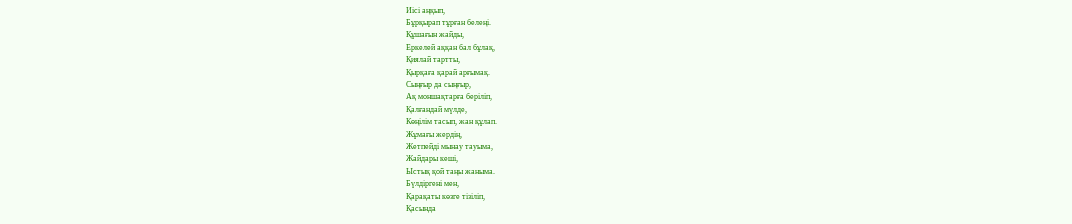Иісі аңқып,
Бұрқырап тұрған белеңі.
Құшағын жайды,
Еркелей аққан бал бұлақ,
Қиялай тартты,
Қырқаға қарай арғымақ.
Сыңғыр да сыңғыр,
Ақ моншақтарға беріліп,
Қалғандай мүлде,
Көңілім тасып, жан құлап.
Жұмағы жердің,
Жетпейді мынау тауыма,
Жайдары кеші,
Ыстық қой таңы жаныма.
Бүлдіргені мен,
Қарақаты көзге тізіліп,
Қасында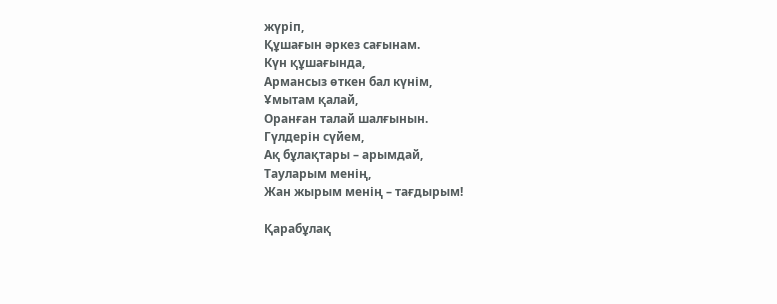жүріп,
Құшағын әркез сағынам.
Күн құшағында,
Армансыз өткен бал күнім,
Ұмытам қалай,
Оранған талай шалғынын.
Гүлдерін сүйем,
Ақ бұлақтары – арымдай,
Тауларым менің,
Жан жырым менің – тағдырым!

Қарабұлақ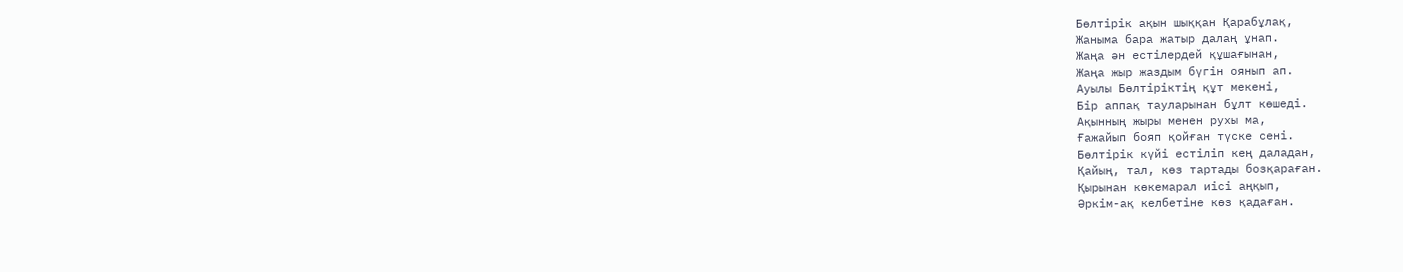Бөлтірік ақын шыққан Қарабұлақ,
Жаныма бара жатыр далаң ұнап.
Жаңа ән естілердей құшағынан,
Жаңа жыр жаздым бүгін оянып ап.
Ауылы Бөлтіріктің құт мекені,
Бір аппақ тауларынан бұлт көшеді.
Ақынның жыры менен рухы ма,
Ғажайып бояп қойған түске сені.
Бөлтірік күйі естіліп кең даладан,
Қайың, тал, көз тартады бозқараған.
Қырынан көкемарал иісі аңқып,
Әркім-ақ келбетіне көз қадаған.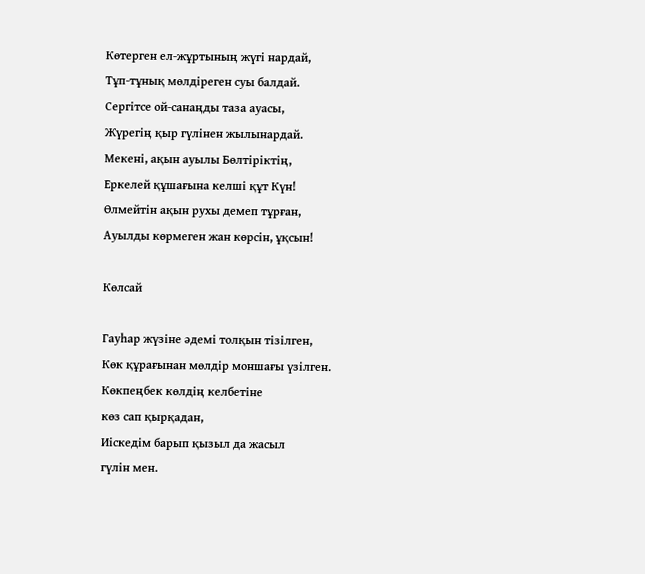Көтерген ел-жұртының жүгі нардай,
Тұп-тұнық мөлдіреген суы балдай.
Сергітсе ой-санаңды таза ауасы,
Жүрегің қыр гүлінен жылынардай.
Мекені, ақын ауылы Бөлтіріктің,
Еркелей құшағына келші құт Күн!
Өлмейтін ақын рухы демеп тұрған,
Ауылды көрмеген жан көрсін, ұқсын!

Көлсай

Гауһар жүзіне әдемі толқын тізілген,
Көк құрағынан мөлдір моншағы үзілген.
Көкпеңбек көлдің келбетіне
көз сап қырқадан,
Иіскедім барып қызыл да жасыл
гүлін мен.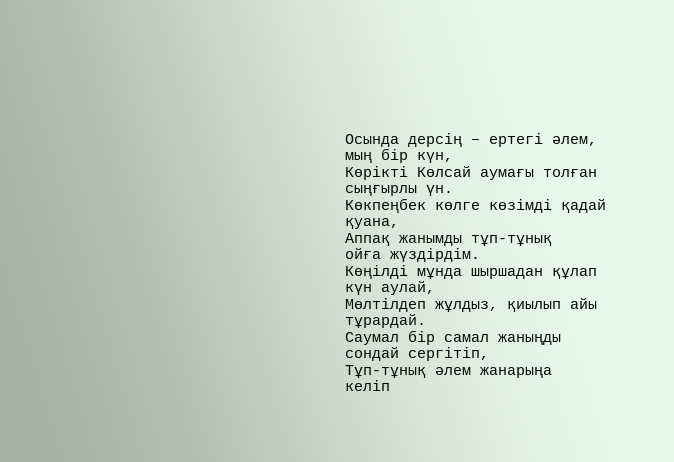Осында дерсің – ертегі әлем,
мың бір күн,
Көрікті Көлсай аумағы толған
сыңғырлы үн.
Көкпеңбек көлге көзімді қадай қуана,
Аппақ жанымды тұп-тұнық
ойға жүздірдім.
Көңілді мұнда шыршадан құлап
күн аулай,
Мөлтілдеп жұлдыз, қиылып айы тұрардай.
Саумал бір самал жаныңды
сондай сергітіп,
Тұп-тұнық әлем жанарыңа
келіп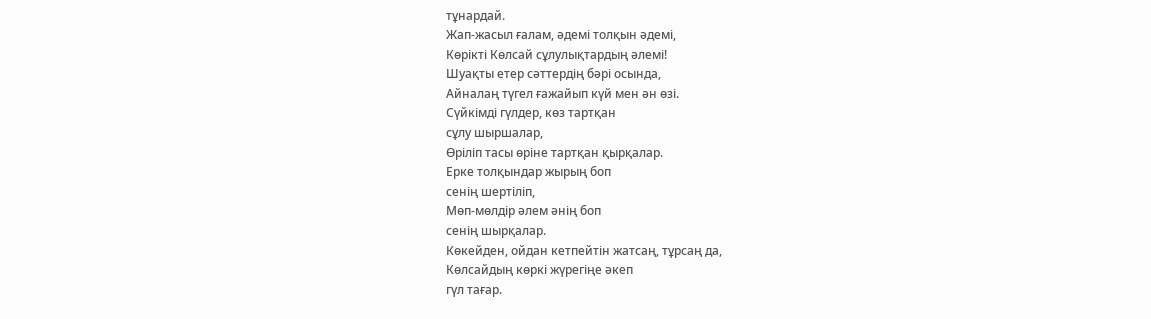тұнардай.
Жап-жасыл ғалам, әдемі толқын әдемі,
Көрікті Көлсай сұлулықтардың әлемі!
Шуақты етер сәттердің бәрі осында,
Айналаң түгел ғажайып күй мен ән өзі.
Сүйкімді гүлдер, көз тартқан
сұлу шыршалар,
Өріліп тасы өріне тартқан қырқалар.
Ерке толқындар жырың боп
сенің шертіліп,
Мөп-мөлдір әлем әнің боп
сенің шырқалар.
Көкейден, ойдан кетпейтін жатсаң, тұрсаң да,
Көлсайдың көркі жүрегіңе әкеп
гүл тағар.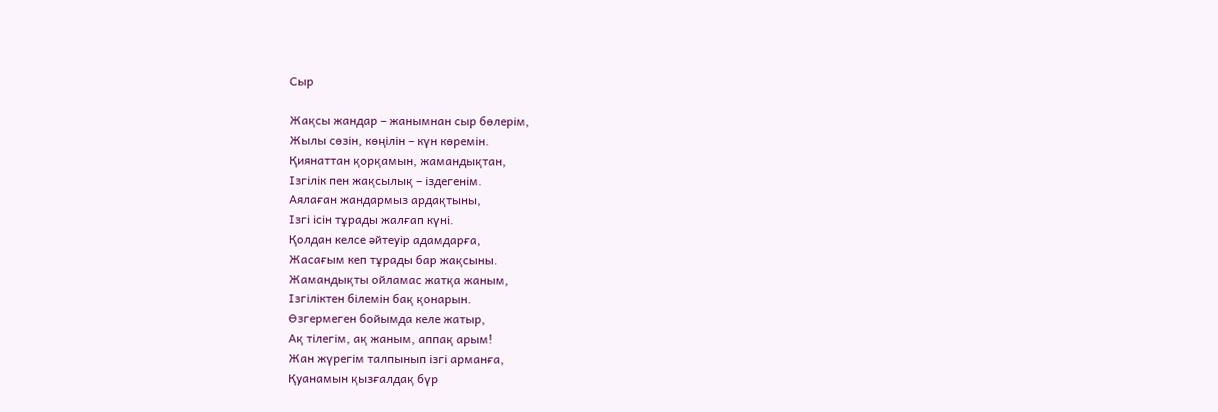Сыр

Жақсы жандар – жанымнан сыр бөлерім,
Жылы сөзін, көңілін – күн көремін.
Қиянаттан қорқамын, жамандықтан,
Ізгілік пен жақсылық – іздегенім.
Аялаған жандармыз ардақтыны,
Ізгі ісін тұрады жалғап күні.
Қолдан келсе әйтеуір адамдарға,
Жасағым кеп тұрады бар жақсыны.
Жамандықты ойламас жатқа жаным,
Ізгіліктен білемін бақ қонарын.
Өзгермеген бойымда келе жатыр,
Ақ тілегім, ақ жаным, аппақ арым!
Жан жүрегім талпынып ізгі арманға,
Қуанамын қызғалдақ бүр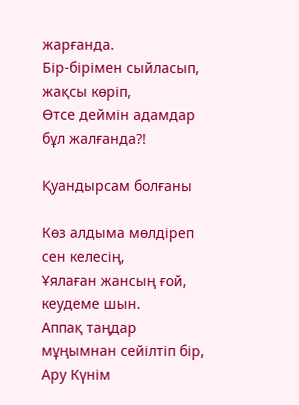жарғанда.
Бір-бірімен сыйласып, жақсы көріп,
Өтсе деймін адамдар бұл жалғанда?!

Қуандырсам болғаны

Көз алдыма мөлдіреп сен келесің,
Ұялаған жансың ғой, кеудеме шын.
Аппақ таңдар мұңымнан сейілтіп бір,
Ару Күнім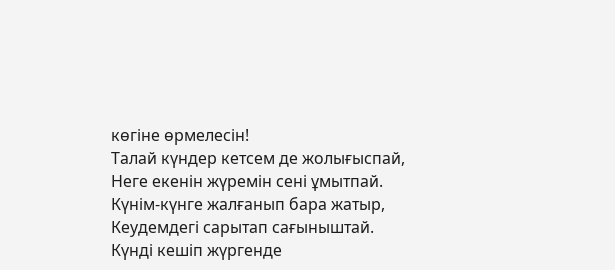көгіне өрмелесін!
Талай күндер кетсем де жолығыспай,
Неге екенін жүремін сені ұмытпай.
Күнім-күнге жалғанып бара жатыр,
Кеудемдегі сарытап сағыныштай.
Күнді кешіп жүргенде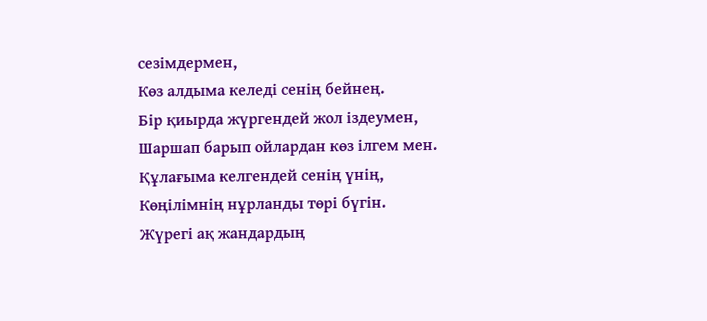сезімдермен,
Көз алдыма келеді сенің бейнең.
Бір қиырда жүргендей жол іздеумен,
Шаршап барып ойлардан көз ілгем мен.
Құлағыма келгендей сенің үнің,
Көңілімнің нұрланды төрі бүгін.
Жүрегі ақ жандардың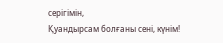серігімін,
Қуандырсам болғаны сені, күнім!